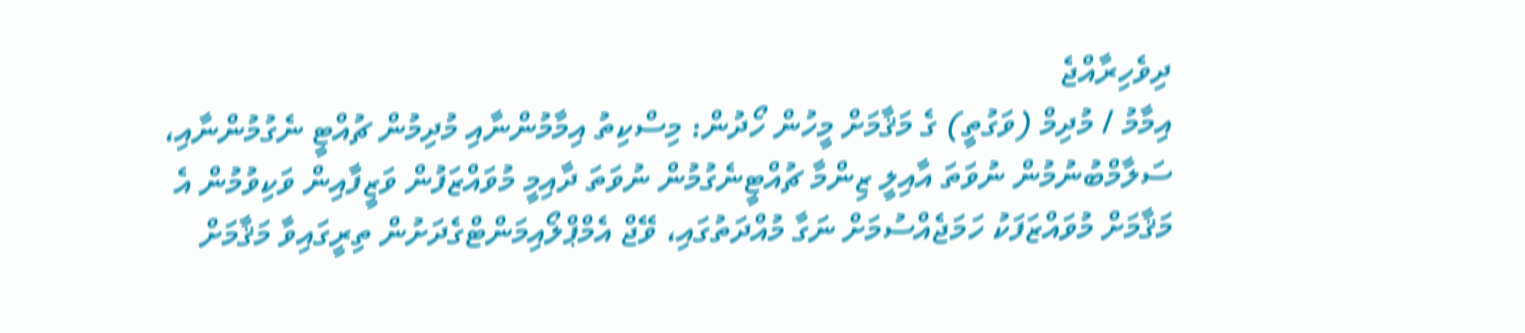ދިވެހިރާއްޖެ
އިމާމު / މުދިމް (ވަގުތީ) ގެ މަޤާމަށް މީހުން ހޯދުން: މިސްކިތު އިމާމުންނާއި މުދިމުން ޗުއްޓީ ނެގުމުންނާއި، ސަލާމްބުނުމުން ނުވަތަ އާއިލީ ޒިންމާ ޗުއްޓީނެގުމުން ނުވަތަ ދާއިމީ މުވައްޒަފުން ވަޒީފާއިން ވަކިވުމުން އެ މަޤާމަށް މުވައްޒަފަކު ހަމަޖެއްސުމަށް ނަގާ މުއްދަތުގައި، ވޭޖް އެމްޕްލޯއިމަންޓްގެދަށުން ތިރީގައިވާ މަޤާމަށް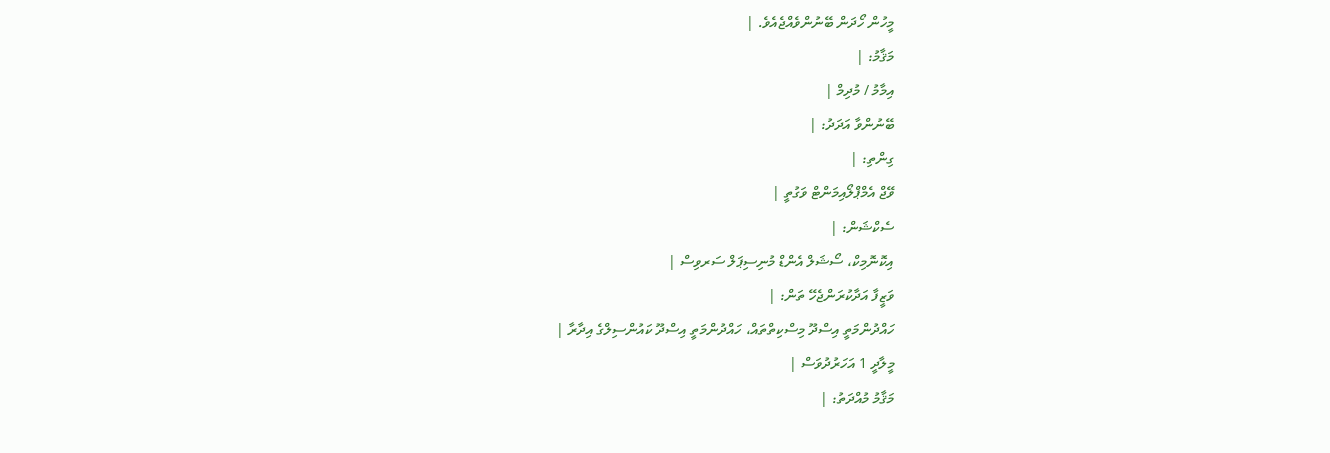މީހުން ހޯދަން ބޭނުންވެއްޖެއެވެ. |
މަޤާމު: |
އިމާމު / މުދިމް |
ބޭނުންވާ އަދަދު: |
ގިންތި: |
ވޭޖް އެމްޕްލޯއިމަންޓް ވަގުތީ |
ސެކްޝަން: |
އިކޮނޮމިކް، ސޯޝަލް އެންޑް މުނިސިޕަލް ސަރވިސް |
ވަޒީފާ އަދާކުރަންޖެހޭ ތަން: |
ހައްދުންމަތީ އިސްދޫ މިސްކިތްތައް، ހައްދުންމަތީ އިސްދޫ ކައުންސިލްގެ އިދާރާ |
މީލާދީ 1 އަހަރުދުވަސް |
މަޤާމު މުއްދަތު: |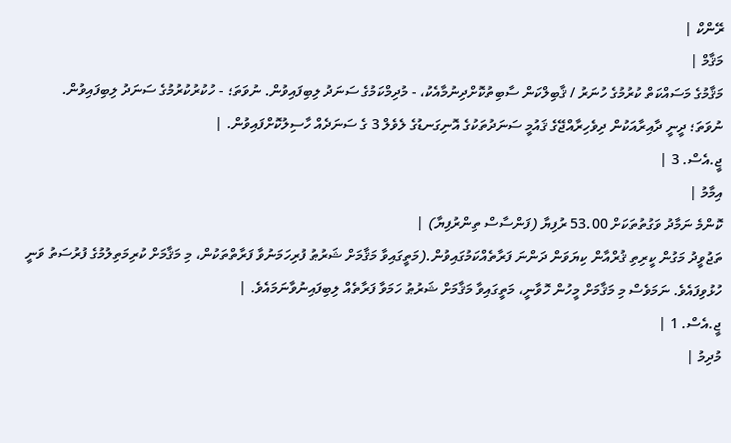ރޭންކް |
މަޤާމް |
މަޤާމުގެ މަސައްކަތް ކުރުމުގެ ހުނަރު / ޤާބިލްކަން ސާބިތުކޮށްދިނުމާއެކު، - މުދިމްކަމުގެ ސަނަދު ލިބިފައިވުން. ނުވަތަ؛ - ހުކުރުކުރުމުގެ ސަނަދު ލިބިފައިވުން. ނުވަތަ؛ ދީނީ ދާއިރާއަކުން ދިވެހިރާއްޖޭގެ ޤައުމީ ސަނަދުތަކުގެ އޮނިގަނޑުގެ ލެވެލް 3 ގެ ސަނަދެއް ހާސިލުކޮށްފައިވުން. |
ޖީ.އެސް. 3 |
އިމާމު |
ކޮންމެ ނަމާދު ވަގުތުތަކަށް 53.00 ރުފިޔާ (ފަންސާސް ތިންރުފިޔާ) |
ތަޖުވީދު މަގުން ކީރިތި ޤުރްއާން ކިޔަވަން ދަންނަ ފަރާތެއްކަމުގައިވުން.(މަތީގައިވާ މަޤާމަށް ޝަރުޠު ފުރިހަމަނުވާ ފަރާތްތަކުން، މި މަޤާމަށް ކުރިމަތިލުމުގެ ފުރުސަތު ވަނީ ހުޅުވިފައެވެ. ނަމަވެސް މި މަޤާމަށް މީހުން ހޮވާނީ، މަތީގައިވާ މަޤާމަށް ޝަރުޠު ހަމަވާ ފަރާތެއް ލިބިފައިނުވާނަމައެވެ. |
ޖީ.އެސް. 1 |
މުދިމު |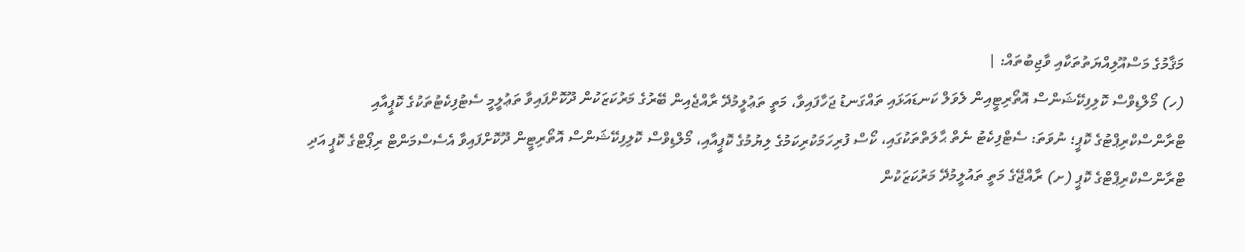މަޤާމުގެ މަސްއޫލިއްޔަތުތަކާއި ވާޖިބުތައް: |
(ހ) މޯލްޑިވްސް ކޮލިފިކޭޝަންސް އޮތޯރިޓީއިން ލެވަލް ކަނޑައަޅައި ތައްގަނޑު ޖަހާފައިވާ، މަތީ ތަޢުލީމުދޭ ރާއްޖެއިން ބޭރުގެ މަރުކަޒަކުން ދޫކޮށްފައިވާ ތަޢުލީމީ ސެޓުފިކެޓުތަކުގެ ކޮޕީއާއި ޓްރާންސްކްރިޕްޓުގެ ކޮޕީ؛ ނުވަތަ: ސެޓްފިކެޓު ނެތް ޙާލަތްތަކުގައި، ކޯސް ފުރިހަމަކުރިކަމުގެ ލިޔުމުގެ ކޮޕީއާއި، މޯލްޑިވްސް ކޮލިފިކޭޝަންސް އޮތޯރިޓީން ދޫކޮށްފައިވާ އެސެސްމަންޓް ރިޕޯޓްގެ ކޮޕީ އަދި ޓްރާންސްކްރިޕްޓްގެ ކޮޕީ (ށ) ރާއްޖޭގެ މަތީ ތައުލީމުދޭ މަރުކަޒަކުން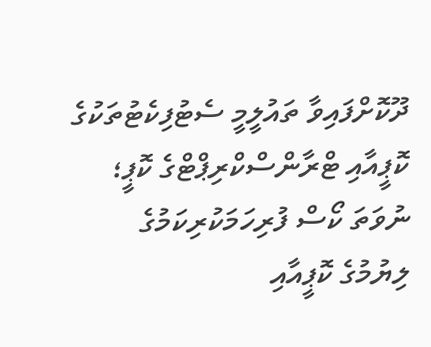ދޫކޮށްފައިވާ ތައުލީމީ ސެޓުފިކެޓުތަކުގެ ކޮޕީއާއި ޓްރާންސްކްރިޕްޓްގެ ކޮޕީ؛ ނުވަތަ ކޯސް ފުރިހަމަކުރިކަމުގެ ލިޔުމުގެ ކޮޕީއާއި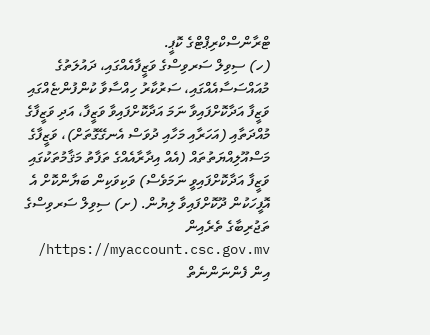ޓްރާންސްކްރިޕްޓްގެ ކޮޕީ.
(ހ) ސިވިލް ސަރވިސްގެ ވަޒީފާއެއްގައި، ދައުލަތުގެ މުއައްސަސާއެއްގައި، ސަރުކާރު ހިއްސާވާ ކުންފުންޏެއްގައި ވަޒީފާ އަދާކޮށްފައިވާ ނަމަ އަދާކޮށްފައިވާ ވަޒީފާ، އަދި ވަޒީފާގެ މުއްދަތާއި (އަހަރާއި މަހާއި ދުވަސް އެނގޭގޮތަށް)، ވަޒީފާގެ މަސްއޫލިއްޔަތުތައް (އެއް އިދާރާއެއްގެ ތަފާތު މަޤާމުތަކުގައި ވަޒީފާ އަދާކޮށްފައިވީ ނަމަވެސް) ވަކިވަކިން ބަޔާންކޮށް އެ އޮފީހަކުން ދޫކޮށްފައިވާ ލިޔުން. (ށ) ސިވިލް ސަރވިސްގެ ތަޖުރިބާގެ ތެރެއިން https://myaccount.csc.gov.mv/ އިން ފެންނަންނެތް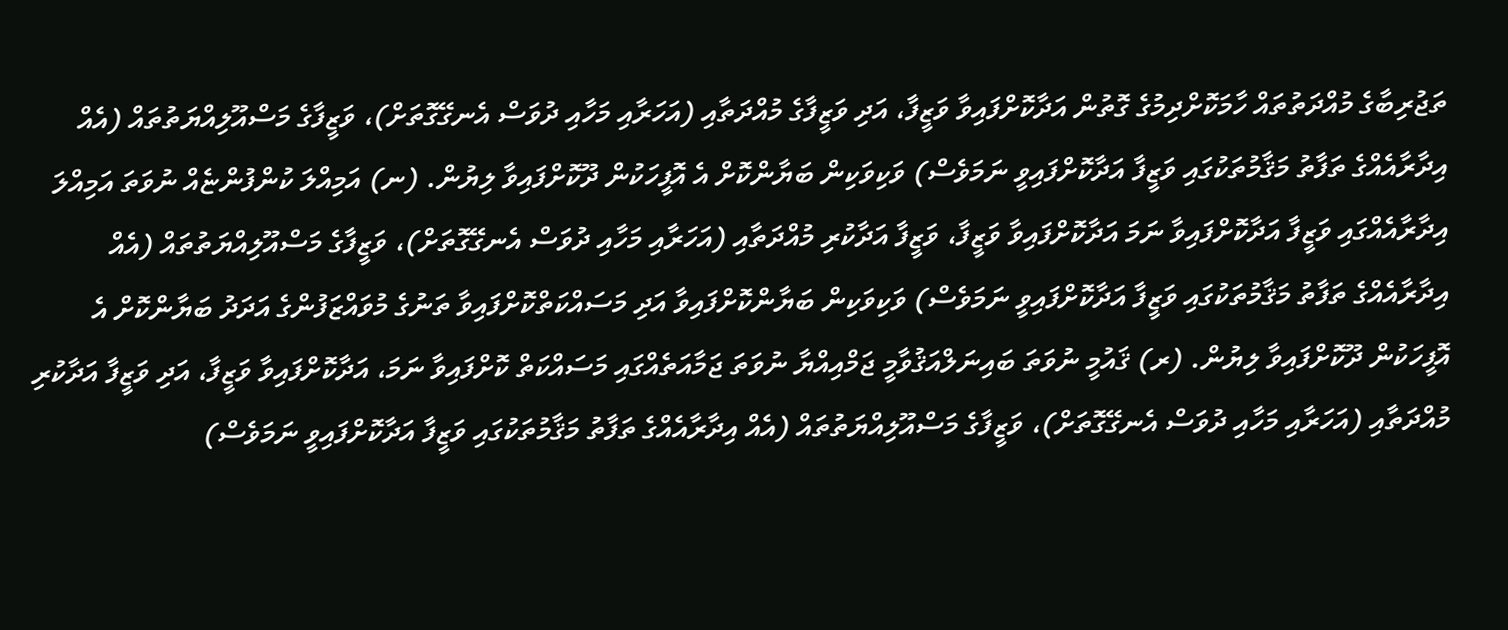ތަޖުރިބާގެ މުއްދަތުތައް ހާމަކޮށްދިމުގެ ގޮތުން އަދާކޮށްފައިވާ ވަޒީފާ، އަދި ވަޒީފާގެ މުއްދަތާއި (އަހަރާއި މަހާއި ދުވަސް އެނގޭގޮތަށް)، ވަޒީފާގެ މަސްއޫލިއްޔަތުތައް (އެއް އިދާރާއެއްގެ ތަފާތު މަޤާމުތަކުގައި ވަޒީފާ އަދާކޮށްފައިވީ ނަމަވެސް) ވަކިވަކިން ބަޔާންކޮށް އެ އޮފީހަކުން ދޫކޮށްފައިވާ ލިޔުން. (ނ) އަމިއްލަ ކުންފުންޏެއް ނުވަތަ އަމިއްލަ އިދާރާއެއްގައި ވަޒީފާ އަދާކޮށްފައިވާ ނަމަ އަދާކޮށްފައިވާ ވަޒީފާ، ވަޒީފާ އަދާކުރި މުއްދަތާއި (އަހަރާއި މަހާއި ދުވަސް އެނގޭގޮތަށް)، ވަޒީފާގެ މަސްއޫލިއްޔަތުތައް (އެއް އިދާރާއެއްގެ ތަފާތު މަޤާމުތަކުގައި ވަޒީފާ އަދާކޮށްފައިވީ ނަމަވެސް) ވަކިވަކިން ބަޔާންކޮށްފައިވާ އަދި މަސައްކަތްކޮށްފައިވާ ތަނުގެ މުވައްޒަފުންގެ އަދަދު ބަޔާންކޮށް އެ އޮފީހަކުން ދޫކޮށްފައިވާ ލިޔުން. (ރ) ޤައުމީ ނުވަތަ ބައިނަލްއަޤުވާމީ ޖަމްއިއްޔާ ނުވަތަ ޖަމާއަތެއްގައި މަސައްކަތް ކޮށްފައިވާ ނަމަ، އަދާކޮށްފައިވާ ވަޒީފާ، އަދި ވަޒީފާ އަދާކުރި މުއްދަތާއި (އަހަރާއި މަހާއި ދުވަސް އެނގޭގޮތަށް)، ވަޒީފާގެ މަސްއޫލިއްޔަތުތައް (އެއް އިދާރާއެއްގެ ތަފާތު މަޤާމުތަކުގައި ވަޒީފާ އަދާކޮށްފައިވީ ނަމަވެސް)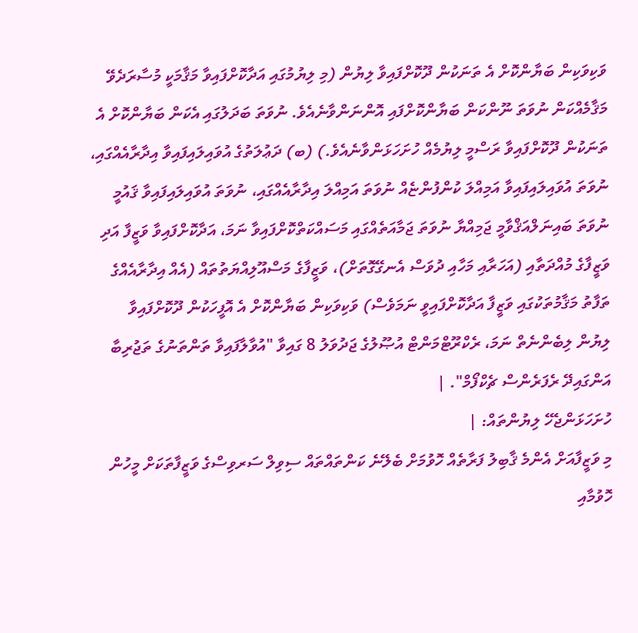ވަކިވަކިން ބަޔާންކޮށް އެ ތަނަކުން ދޫކޮށްފައިވާ ލިޔުން (މި ލިޔުމުގައި އަދާކޮށްފައިވާ މަޤާމަކީ މުސާރަދެވޭ މަޤާމެއްކަން ނުވަތަ ނޫންކަން ބަޔާންކޮށްފައި އޮންނަންވާނެއެވެ. ނުވަތަ ބަދަލުގައި އެކަން ބަޔާންކޮށް އެ ތަނަކުން ދޫކޮށްފައިވާ ރަސްމީ ލިޔުމެއް ހުށަހަޅަންވާނެއެވެ.) (ބ) ދަޢުލަތުގެ އުވައިލައިފައިވާ އިދާރާއެއްގައި، ނުވަތަ އުވައިލައިފައިވާ އަމިއްލަ ކުންފުންޏެއް ނުވަތަ އަމިއްލަ އިދާރާއެއްގައި، ނުވަތަ އުވައިލައިފައިވާ ޤައުމީ ނުވަތަ ބައިނަލްއަޤްވާމީ ޖަމިއްޔާ ނުވަތަ ޖަމާއަތެއްގައި މަސައްކަތްކޮށްފައިވާ ނަމަ، އަދާކޮށްފައިވާ ވަޒީފާ އަދި ވަޒީފާގެ މުއްދަތާއި (އަހަރާއި މަހާއި ދުވަސް އެނގޭގޮތަށް)، ވަޒީފާގެ މަސްއޫލިއްޔަތުތައް (އެއް އިދާރާއެއްގެ ތަފާތު މަޤާމުތަކުގައި ވަޒީފާ އަދާކޮށްފައިވީ ނަމަވެސް) ވަކިވަކިން ބަޔާންކޮށް އެ އޮފީހަކުން ދޫކޮށްފައިވާ ލިޔުން ލިބެންނެތް ނަމަ، ރެކްރޫޓްމަންޓް އުޞޫލުގެ ޖަދުވަލު 8 ގައިވާ "އުވާލާފައިވާ ތަންތަނުގެ ތަޖުރިބާ އަންގައިދޭ ރެފަރެންސް ޗެކްފޯމް". |
ހުށަހަޅަންޖެހޭ ލިޔުންތައް: |
މި ވަޒީފާއަށް އެންމެ ޤާބިލު ފަރާތެއް ހޮވުމަށް ބެލޭނެ ކަންތައްތައް ސިވިލް ސަރވިސްގެ ވަޒީފާތަކަށް މީހުން ހޮވުމާއި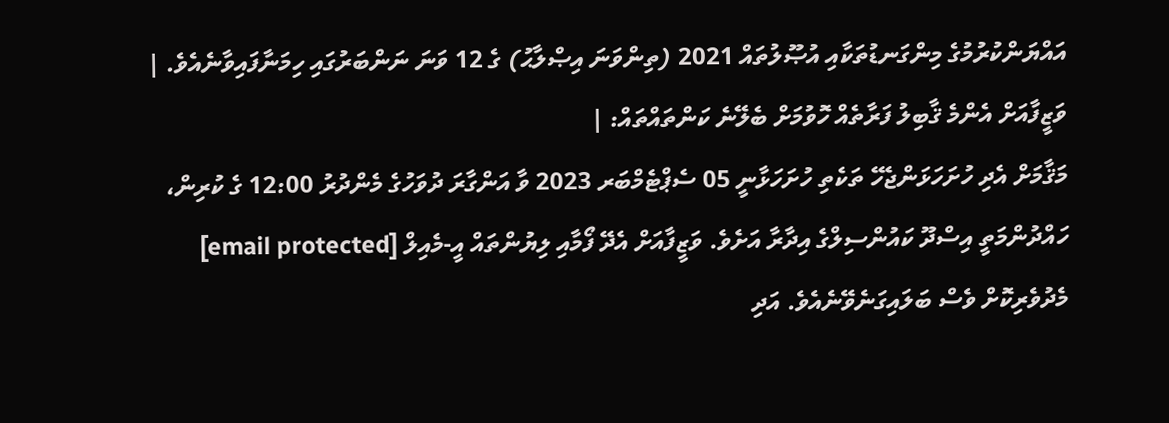އައްޔަންކުރުމުގެ މިންގަނޑުތަކާއި އުޞޫލުތައް 2021 (ތިންވަނަ އިޞްލާޙު) ގެ 12 ވަނަ ނަންބަރުގައި ހިމަނާފައިވާނެއެވެ. |
ވަޒީފާއަށް އެންމެ ޤާބިލު ފަރާތެއް ހޮވުމަށް ބެލޭނެ ކަންތައްތައް: |
މަޤާމަށް އެދި ހުށަހަޅަންޖެހޭ ތަކެތި ހުށަހަޅާނީ 05 ސެޕްޓެމްބަރ 2023 ވާ އަންގާރަ ދުވަހުގެ މެންދުރު 12:00 ގެ ކުރިން، ހައްދުންމަތީ އިސްދޫ ކައުންސިލްގެ އިދާރާ އަށެވެ. ވަޒީފާއަށް އެދޭ ފޯމާއި ލިޔުންތައް އީ-މެއިލް [email protected] މެދުވެރިކޮށް ވެސް ބަލައިގަނެވޭނެއެވެ. އަދި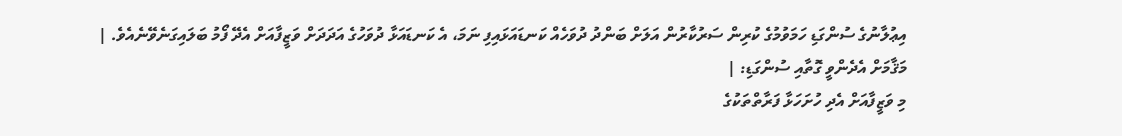އިޢުލާނުގެ ސުންގަޑި ހަމަވުމުގެ ކުރިން ސަރުކާރުން އަލަށް ބަންދު ދުވަހެއް ކަނޑައަޅައިފި ނަމަ، އެ ކަނޑައަޅާ ދުވަހުގެ އަދަދަށް ވަޒީފާއަށް އެދޭ ފޯމު ބަލައިގަނެވޭނެއެވެ. |
މަޤާމަށް އެދެންވީ ގޮތާއި ސުންގަޑި: |
މި ވަޒީފާއަށް އެދި ހުށަހަޅާ ފަރާތްތަކުގެ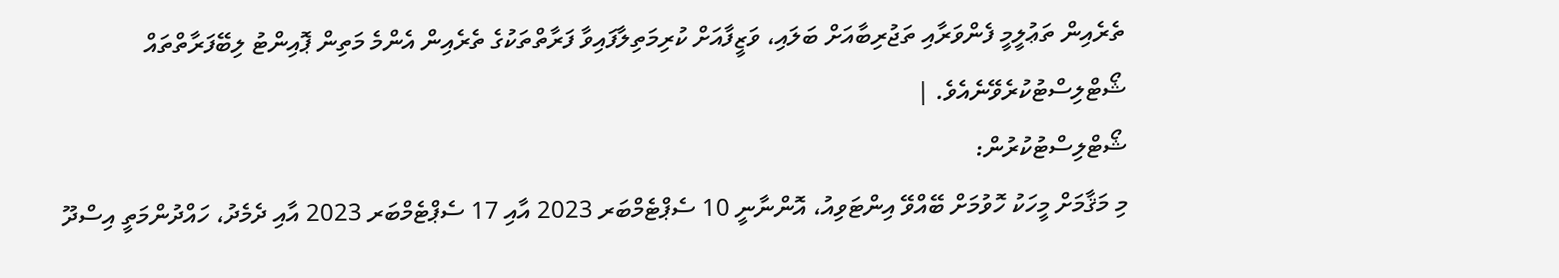ތެރެއިން ތަޢުލީމީ ފެންވަރާއި ތަޖުރިބާއަށް ބަލައި، ވަޒީފާއަށް ކުރިމަތިލާފައިވާ ފަރާތްތަކުގެ ތެރެއިން އެންމެ މަތިން ޕޮއިންޓު ލިބޭފަރާތްތައް ޝޯޓްލިސްޓުކުރެވޭނެއެވެ. |
ޝޯޓްލިސްޓުކުރުން:
މި މަޤާމަށް މީހަކު ހޮވުމަށް ބޭއްވޭ އިންޓަވިއު، އޮންނާނީ 10 ސެޕްޓެމްބަރ 2023 އާއި 17 ސެޕްޓެމްބަރ 2023 އާއި ދެމެދު، ހައްދުންމަތީ އިސްދޫ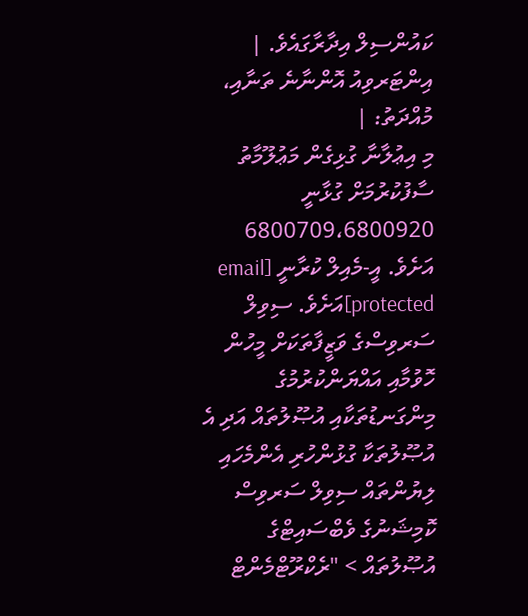ކައުންސިލް އިދާރާގައެވެ. |
އިންޓަރވިއު އޮންނާނެ ތަނާއި، މުއްދަތު: |
މި އިޢުލާނާ ގުޅިގެން މަޢުލޫމާތު ސާފުކުރުމަށް ގުޅާނީ 6800709،6800920 އަށެވެ. އީ-މެއިލް ކުރާނީ [email protected]އަށެވެ. ސިވިލް ސަރވިސްގެ ވަޒީފާތަކަށް މީހުން ހޮވުމާއި އައްޔަންކުރުމުގެ މިންގަނޑުތަކާއި އުޞޫލުތައް އަދި އެ އުޞޫލުތަކާ ގުޅުންހުރި އެންމެހައި ލިޔުންތައް ސިވިލް ސަރވިސް ކޮމިޝަނުގެ ވެބްސައިޓްގެ އުޞޫލުތައް > "ރެކްރޫޓްމެންޓް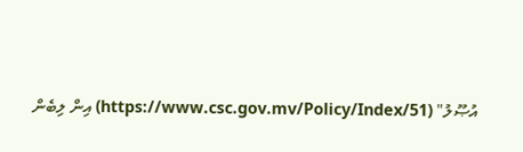އުޞޫލު" (https://www.csc.gov.mv/Policy/Index/51) އިން ލިބެން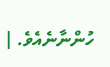ހުންނާނެއެވެ. |